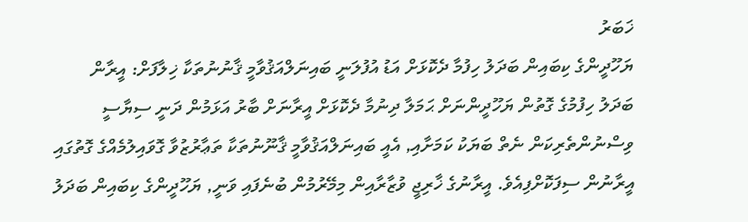ޚަބަރު
ޔަހޫދީންގެ ކިބައިން ބަދަލު ހިފުމާ ދެކޮޅަށް އަޑު އުފުލަނީ ބައިނަލްއަޤުވާމީ ޤާނުނުތަކާ ޚިލާފަށް: އީރާން
ބަދަލު ހިފުމުގެ ގޮތުން ޔަހޫދީންނަށް ޙަމަލާ ދިނުމާ ދެކޮޅަށް އީރާނަށް ބާރު އަޅަމުން ދަނީ ސިޔާސީ ވިސްނުންތެރިކަން ނެތް ބަޔަކު ކަމަށާއި, އެއީ ބައިނަލްއަޤުވާމީ ޤާނޫނުތަކާ ތަޢާރުޒުވާ ގޮވައިލުމެއްގެ ގޮތުގައި އީރާނުން ސިފަކޮށްފިއެވެ. އީރާނުގެ ޚާރިޖީ ވުޒާރާއިން މިމޭރުމުން ބުނެފައި ވަނީ, ޔަހޫދީންގެ ކިބައިން ބަދަލު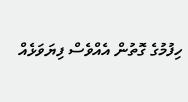ހިފުމުގެ ގޮތުން އެއްވެސް ފިޔަވަޅެއް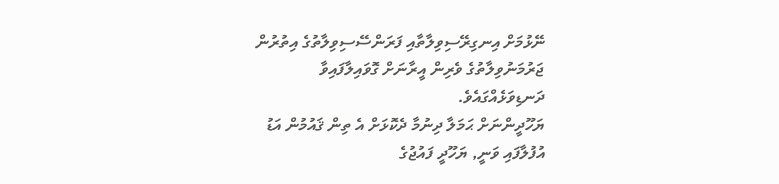ނޭޅުމަށް އިނގިރޭސިވިލާތާއި ފަރަންސޭސިވިލާތުގެ އިތުރުން ޖަރުމަނުވިލާތުގެ ވެރިން އީރާނަށް ގޮވައިލާފައިވާ ދަނޑިވަޅެއްގައެވެ.
ޔަހޫދީންނަށް ޙަމަލާ ދިނުމާ ދެކޮޅަށް އެ ތިން ޤައުމުން އަޑު އުފުލާފައި ވަނީ, ޔަހޫދީ ފައުޖުގެ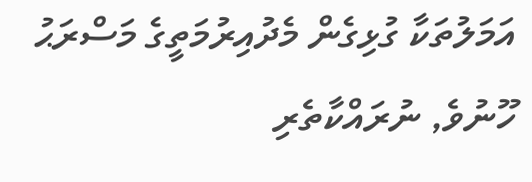އަމަލުތަކާ ގުޅިގެން މެދުއިރުމަތީގެ މަސްރަޙު ހޫނުވެ, ނުރައްކާތެރި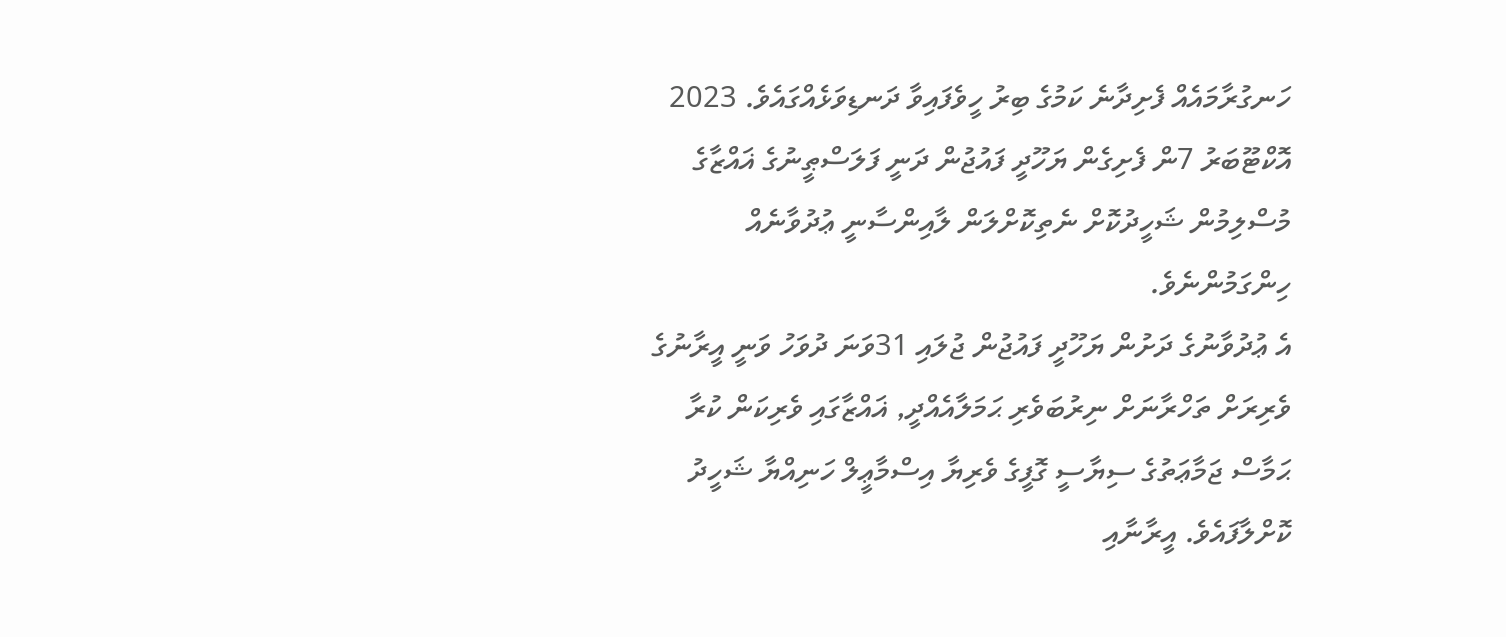ހަނގުރާމައެއް ފެށިދާނެ ކަމުގެ ބިރު ހީވެފައިވާ ދަނޑިވަޅެއްގައެވެ. 2023 އޮކްޓޫބަރު 7ން ފެށިގެން ޔަހޫދީ ފައުޖުން ދަނީ ފަލަސްޠީނުގެ ޣައްޒާގެ މުސްލިމުން ޝަހީދުކޮށް ނެތިކޮށްލަން ލާއިންސާނީ ޢުދުވާނެއް ހިންގަމުންނެވެ.
އެ ޢުދުވާނުގެ ދަށުން ޔަހޫދީ ފައުޖުން ޖުލައި 31ވަނަ ދުވަހު ވަނީ އީރާނުގެ ވެރިރަށް ތަހްރާނަށް ނިރުބަވެރި ޙަމަލާއެއްދީ, ޣައްޒާގައި ވެރިކަން ކުރާ ޙަމާސް ޖަމާޢަތުގެ ސިޔާސީ ގޮފީގެ ވެރިޔާ އިސްމާޢީލް ހަނިއްޔާ ޝަހީދު ކޮށްލާފައެވެ. އީރާނާއި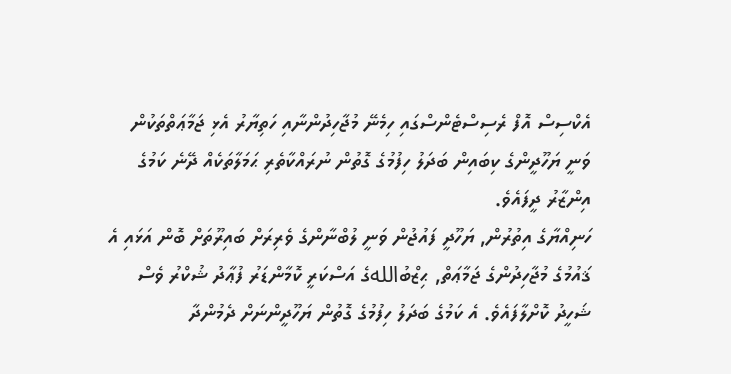އެކްސިސް އޮފް ރެސިސްޓެންސްގައި ހިމެނޭ މުޖާހިދުންނާއި ހަތިޔާރު އެޅި ޖަމާޢަތްތަކުން ވަނީ ޔަހޫދީންގެ ކިބައިން ބަދަލު ހިފުމުގެ ގޮތުން ނުރައްކާތެރި ޙަމަލާތަކެއް ދޭނެ ކަމުގެ އިންޒާރު ދީފައެވެ.
ހަނިއްޔާގެ އިތުރުން, ޔަހޫދީ ފައުޖުން ވަނީ ލުބްނާންގެ ވެރިރަށް ބައިރޫތަށް ބޮން އަޅައި އެ ޤައުމުގެ މުޖާހިދުންގެ ޖަމާޢަތް, ޙިޒްބުاللهގެ އަސްކަރީ ކޮމާންޑަރު ފުޢާދު ޝުކްރު ވެސް ޝަހީދު ކޮށްލާފައެވެ. އެ ކަމުގެ ބަދަލު ހިފުމުގެ ގޮތުން ޔަހޫދީންނަށް ދެމުންދާ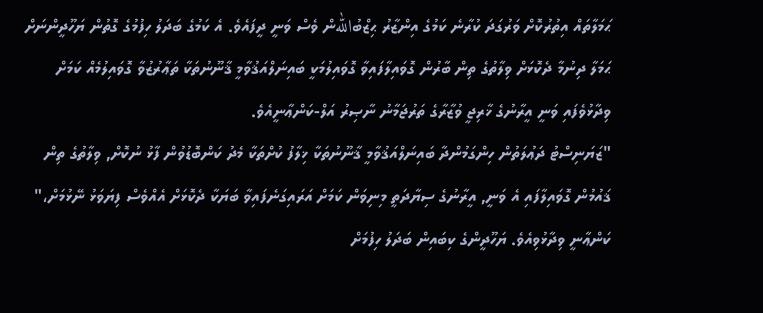ޙަމަލާތައް އިތުރުކޮށް ވަރުގަދަ ކުރާނެ ކަމުގެ އިންޒާރު ޙިޒްބުاللهން ވެސް ވަނީ ދީފައެވެ. އެ ކަމުގެ ބަދަލު ހިފުމުގެ ގޮތުން ޔަހޫދީންނަށް ޙަމަލާ ދިނުމާ ދެކޮޅަށް ވިލާތުގެ ތިން ބާރުން ގޮވައިލާފައިވާ ގޮވައިލުމަކީ ބައިނަލްއަޤުވާމީ ޤާނޫނުތަކާ ތަޢާރުޒުވާ ގޮވައިލުމެއް ކަމަށް ވިދާޅުވެފައި ވަނީ އީރާނުގެ ޚާރިޖީ ވުޒާރާގެ ތަރުޖަމާނު ނާޞިރު އަލް-ކަންޢާނީއެވެ.
"ޒަޔަނިސްޓު ދަޢުލަތުން ހިންގަމުންދާ ބައިނަލްއަޤުވާމީ ޤާނޫނުތަކާ ޚިލާފު ކުށްތަކާ މެދު ކަންބޮޑުވުން ފާޅު ނުކޮށް, ވިލާތުގެ ތިން ޤައުމުން ގޮވައިލާފައި އެ ވަނީ, އީރާނުގެ ސިޔާދަތީ މިނިވަން ކަމަށް އަރައިގަނެފައިވާ ބަޔަކާ ދެކޮޅަށް އެއްވެސް ފިޔަވަޅު ނޭޅުމަށް،" ކަންޢާނީ ވިދާޅުވިއެވެ. ޔަހޫދީންގެ ކިބައިން ބަދަލު ހިފުމަށް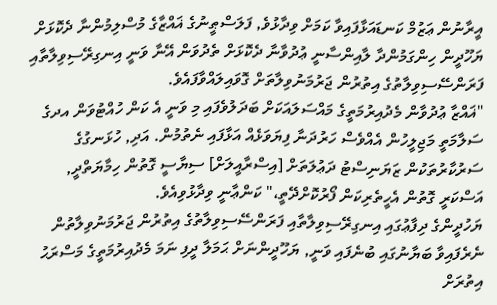އީރާނުން ޢަޒުމް ކަނޑައަޅާފައިވާ ކަމަށް ވިދާޅުވެ, ފަލަސްޠީނުގެ ޣައްޒާގެ މުސްލިމުންނާ ދެކޮޅަށް ޔަހޫދީން ހިންގަމުންދާ ލާއިންސާނީ ޢުދުވާނާ ދެކޮޅަށް ތެދުވަން އޭނާ ވަނީ އިނގިރޭސިވިލާތާއި ފަރަންސޭސިވިލާތުގެ އިތުރުން ޖަރުމަނުވިލާތަށް ގޮވައިލައްވާފައެވެ.
"ޣައްޒާ ޢުދުވާން މެދުއިރުމަތީގެ މައްސަލައަކަށް ބަދަލުވެފައި މި ވަނީ އެ ކަން ހުއްޓުވަން އދގެ ސަލާމަތީ މަޖިލީހުން އެއްވެސް ހަރުދަނާ ފިޔަވަޅެއް އަޅާފައި ނެތުމުން. އަދި, ހުޅަނގުގެ ސަރުކާރުތަކުން ޒަޔަނިސްޓު ދަޢުލަތަށް [އިސްރާއީލަށް] ސިޔާސީ ގޮތުން ހިމާޔަތްދީ, އަސްކަރީ ގޮތުން އެހީތެރިކަން ފޯރުކޮށްދޭތީ،" ކަންޢާނީ ވިދާޅުވިއެވެ.
ޔަހުދީންގެ ދިފާޢުގައި އިނގިރޭސިވިލާތާއި ފަރަންސޭސިވިލާތުގެ އިތުރުން ޖަރުމަނުވިލާތުން ނެރެފައިވާ ބަޔާނުގައި ބުނެފައި ވަނީ, ޔަހޫދީންނަށް ޙަމަލާ ދީފި ނަމަ މެދުއިރުމަތީގެ މަސްރަޙު އިތުރަށް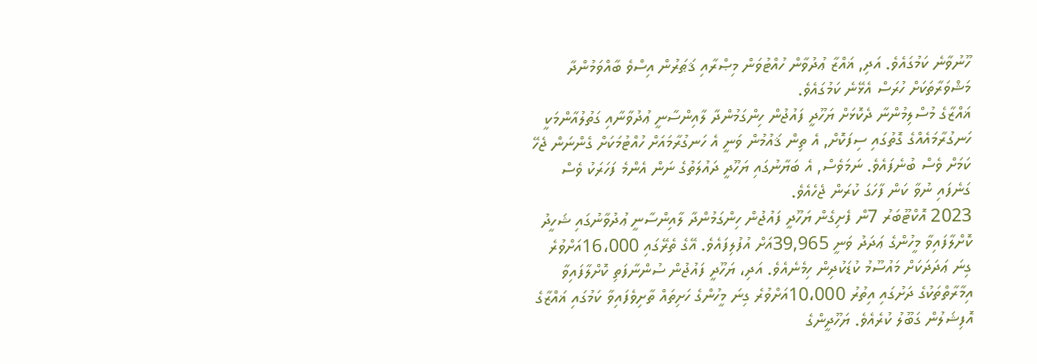ހޫނުވާނެ ކަމުގައެވެ. އަދި, ޣައްޒާ ޢުދުވާން ހުއްޓުވަން މިޞްރާއި ޤަޠަރުން އިސްވެ ބާއްވަމުންދާ މަޝްވަރާތަކަށް ހުރަސް އެޅޭނެ ކަމުގައެވެ.
ޣައްޒާގެ މުސްލިމުންނާ ދެކޮޅަށް ޔަހޫދީ ފައުޖުން ހިންގަމުންދާ ލާއިންސާނީ ޢުދުވާނާއި ގަތުލުއާންމަކީ ހަނގުރާމައެއްގެ ގޮތުގައި ސިފަކޮށް, އެ ތިން ޤައުމުން ވަނީ އެ ހަނގުރާމައަށް ހުއްޓުމަކަށް ގެންނަން ޖެހޭ ކަމަށް ވެސް ބުނެފައެވެ. ނަމަވެސް, އެ ބަޔާނުގައި ޔަހޫދީ ދައުލަތުގެ ނަން އެންމެ ފަހަރަކު ވެސް ގަނެފައި ނުވާ ކަން ފާހަގަ ކުރަން ޖެހެއެވެ.
2023 އޮކްޓޫބަރު 7ން ފެށިގެން ޔަހޫދީ ފައުޖުން ހިންގަމުންދާ ލާއިންސާނީ ޢުދުވާނުގައި ޝަހީދު ކޮށްލާފައިވާ މީހުންގެ ޢަދަދު ވަނީ 39,965އަށް އުފުލިފައެވެ. އޭގެ ތެރޭގައި 16،000އަށްވުރެ ގިނަ ޢަދަދަކަށް މައުސޫމު ކުޑަކުދިން ހިމެނެއެވެ. އަދި، ޔަހޫދީ ފައުޖުން ސުންނާފަތި ކޮށްލާފައިވާ އިމާރާތްތަކުގެ ދަށުގައި އިތުރު 10،000އަށްވުރެ ގިނަ މީހުންގެ ހަށިތައް ތާށިވެފައިވާ ކަމުގައި ޣައްޒާގެ އޮފިޝަލުން ގަބޫލު ކުރެއެވެ. ޔަހޫދީންގެ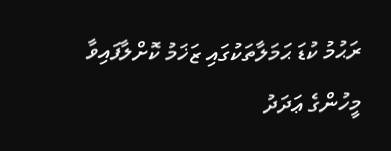ރަޙުމު ކުޑަ ޙަމަލާތަކުގައި ޒަޚަމު ކޮށްލާފައިވާ މީހުންގެ ޢަދަދު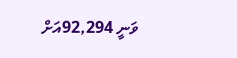ވަނީ 92,294އަށް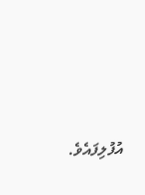އުފުލިފައެވެ.